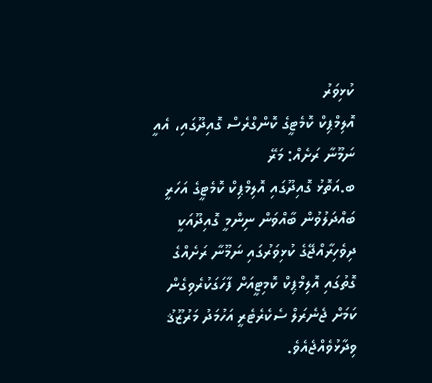ކުޅިވަރު
އޮލިމްޕިކް ކޮމެޓީގެ ކޮންގްރެސް ގޮއިދޫގައި، އެއީ ނަމޫނާ ރަށެއް: މަރޭ
ބ.އަތޮޅު ގޮއިދޫގައި އޮލިމްޕިކް ކޮމެޓީގެ އަހަރީ ބައްދަލުވުން ބާއްވަން ނިންމީ ގޮއިދޫއަކީ ދިވެހިރާއްޖޭގެ ކުޅިވަރުގައި ނަމޫނާ ރަށެއްގެ ގޮތުގައި އޮލިމްޕިކް ކޮމިޓީއަށް ފާހަގަކުރެވިގެން ކަމަށް ޖެނެރަލް ސެކެރެޓެރީ އަހުމަދު މަރުޒޫޤު ވިދާޅުވެއްޖެއެވެ.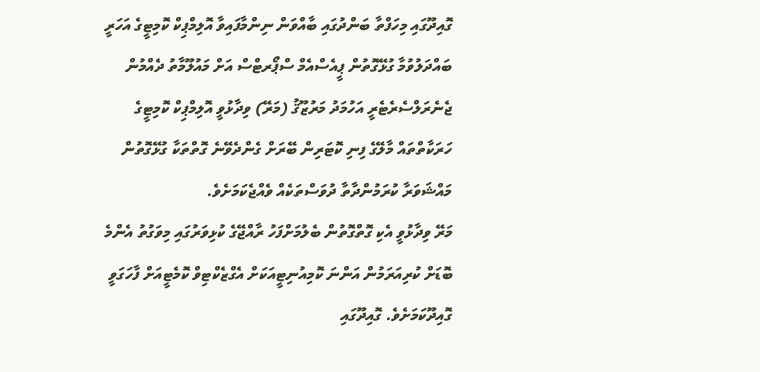ގޮއިދޫގައި މިހަފްތާ ބަންދުގައި ބާއްވަން ނިންމާފައިވާ އޮލިމްޕިކް ކޮމިޓީގެ އަހަރީ ބައްދަލުވުމާ ގުޅޭގޮތުން ޕީއެސްއެމް ސްޕޯރޓްސް އަށް މައުލޫމާތު ދެއްމުން ޖެނެރަލްސެރެޓެރީ އަހުމަދު މަރުޒޫޤު (މަރޭ) ވިދާޅުވީ އޮލިމްޕިކް ކޮމިޓީގެ ހަރަކާތްތައް މާލޭގެ ފިނި ކޮޓަރިން ބޭރަށް ގެންދެވޭނެ ގޮތްތަކާ ގުޅޭގޮތުން މައްޝަވަރާ ކުރަމުންދާތާ ދުވަސްތަކެއް ވެއްޖެކަމަށެވެ.
މަރޭ ވިދާޅުވީ އެކި ގޮތްގޮތުން ބެލުމަށްފަހު ރާއްޖޭގެ ކުޅިވަރުގައި މިވަގުތު އެންމެ ބޮޑަށް ކުރިއަރަމުން އަންނަ ކޮމިއުނިޓީއަކަށް އެގްޒެކްޓިވް ކޮމެޓީއަށް ފާހަގަވީ ގޮއިދޫކަމަށެވެ. ގޮއިދޫގައި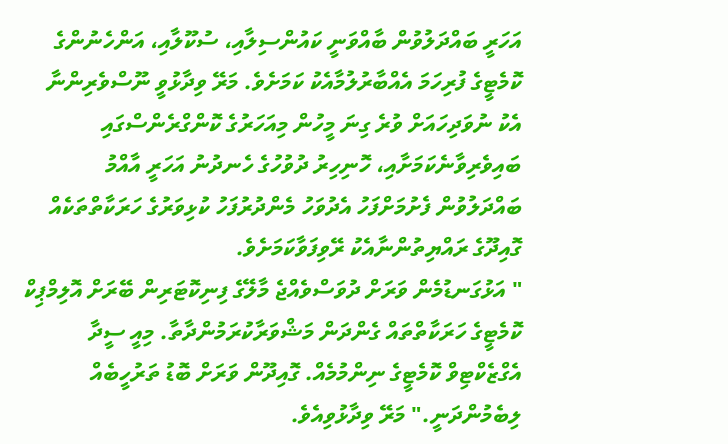އަހަރީ ބައްދަލުވުން ބާއްވަނީ ކައުންސިލާއި، ސުކޫލާއި، އަންހެނުންގެ ކޮމެޓީގެ ފުރިހަމަ އެއްބާރުލުމާއެކު ކަމަށެވެ. މަރޭ ވިދާޅުވީ ނޫސްވެރިންނާ އެކު ނުވަދިހައަށް ވުރެ ގިނަ މީހުން މިއަހަރުގެ ކޮންގްރެންސްގައި ބައިވެރިވާނެކަމަށާއި، ހޮނިހިރު ދުވުހުގެ ހެނދުނު އަހަރީ އާއްމު ބައްދަލުވުން ފެށުމަށްފަހު އެދުވަހު މެންދުރުފަހު ކުޅިވަރުގެ ހަރަކާތްތަކެއް ގޮއިދޫގެ ރައްޔިތުންނާއެކު ރޭވިފަވާކަމަށެވެ.
" އަޅުގަނޑުމެން ވަރަށް ދުވަސްވެއްޖެ މާލޭގެ ފިނިކޮޓަރިން ބޭރަށް އޮލިމްޕިކް ކޮމެޓީގެ ހަރަކާތްތައް ގެންދަން މަޝްވަރާކުރަމުންދާތާ. މިއީ ސީދާ އެގްޒެކްޓިވް ކޮމެޓީގެ ނިންމުމެއް. ގޮއިދޫން ވަރަށް ބޮޑު ތަރުހީބެއް ލިބެމުންދަނީ." މަރޭ ވިދާޅުވިއެވެ.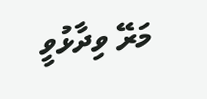މަރޭ ވިދާޅުވީ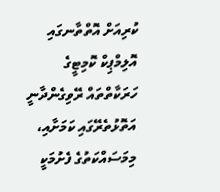ކުރިއަށް އޮތްތާނގައި އޮލިމްޕިކް ކޮމިޓީގެ ހަރަކާތްތައް ރޭވިގެންދާނީ އަތޮޅުތެރޭގައި ކަމަށާއި، މިމަސައްކަތުގެ ފެށުމަކީ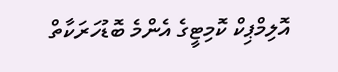އޮލިމްޕިކް ކޮމިޓީގެ އެންމެ ބޮޑުހަރަކާތް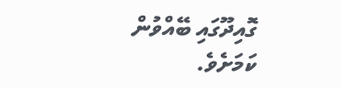ގޮއިދޫގައި ބޭއްވުން ކަމަށެވެ.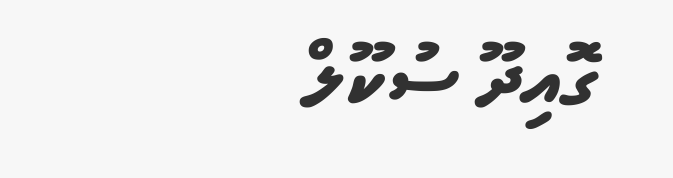ގޮއިދޫ ސުކޫލް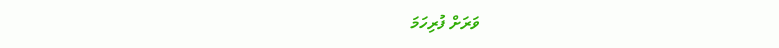ވަރަށް ފުރިހަމަ